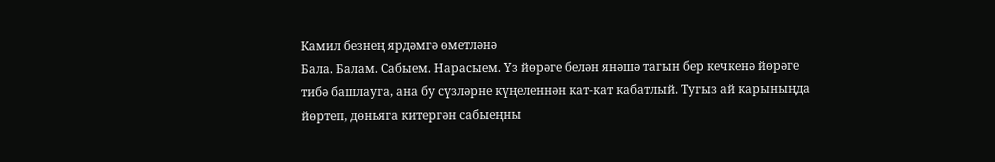Камил безнең ярдәмгә өметләнә
Бала. Балам. Сабыем. Нарасыем. Үз йөрәге белән янәшә тагын бер кечкенә йөрәге тибә башлауга, ана бу сүзләрне күңеленнән кат-кат кабатлый. Тугыз ай карыныңда йөртеп, дөньяга китергән сабыеңны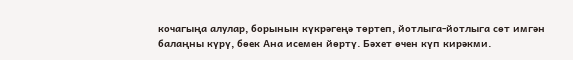кочагыңа алулар, борынын күкрәгеңә төртеп, йотлыга-йотлыга сөт имгән балаңны күрү, бөек Ана исемен йөртү. Бәхет өчен күп кирәкми.